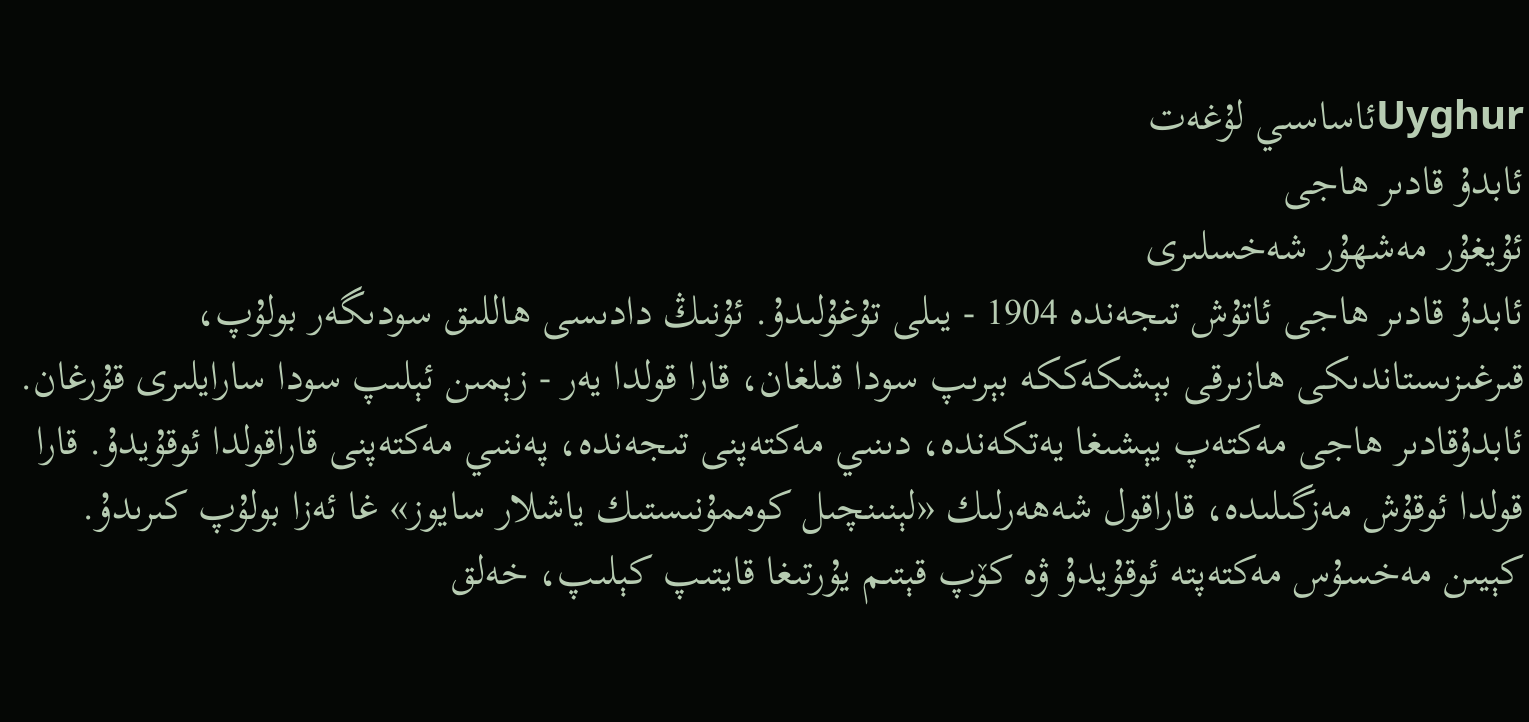Uyghurئاساسىي لۇغەت
ئابدۇ قادىر ھاجى
ئۇيغۇر مەشھۇر شەخسلىرى
ئابدۇ قادىر ھاجى ئاتۇش تىجەندە 1904 - يىلى تۇغۇلىدۇ. ئۇنىڭ دادىسى ھاللىق سودىگەر بولۇپ، قىرغىزىستاندىكى ھازىرقى بېشكەككە بېرىپ سودا قىلغان، قارا قولدا يەر - زېمىن ئېلىپ سودا سارايلىرى قۇرغان. ئابدۇقادىر ھاجى مەكتەپ يېشىغا يەتكەندە، دىنىي مەكتەپنى تىجەندە، پەننىي مەكتەپنى قاراقولدا ئوقۇيدۇ. قارا قولدا ئوقۇش مەزگىلىدە، قاراقول شەھەرلىك «لېنىنچىل كوممۇنىستىك ياشلار سايوز» غا ئەزا بولۇپ كىرىدۇ. كېيىن مەخسۇس مەكتەپتە ئوقۇيدۇ ۋە كۆپ قېتىم يۇرتىغا قايتىپ كېلىپ، خەلق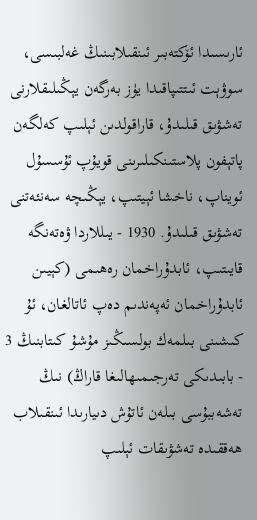ئارىسىدا ئۆكتەبىر ئىنقىلابىنىڭ غەلبىسى، سوۋېت ئىتتىپاقىدا يۈز بەرگەن يېڭىلىقلارنى تەشۋىق قىلىدۇ، قاراقولدىن ئېلىپ كەلگەن پاتېفون پلاستىنكىلىرىنى قويۇپ ئۇسسۇل ئويناپ، ناخشا ئېيتىپ، يېڭىچە سەنئەتنى تەشۋىق قىلىدۇ. 1930 - يىللاردا ۋەتەنگە قايىتىپ، ئابدۇراخمان رەھىمى (كېيىن ئابدۇراخمان ئەپەندىم دەپ ئاتالغان، ئۇ كىشىنى بىلمەك بولسىڭىز مۇشۇ كىتابنىڭ 3 - بابىدىكى تەرجىمىھالىغا قاراڭ) نىڭ تەشەببۇسى بىلەن ئاتۇش دىيارىدا ئىنقىلاب ھەققىدە تەشۋىقات ئېلىپ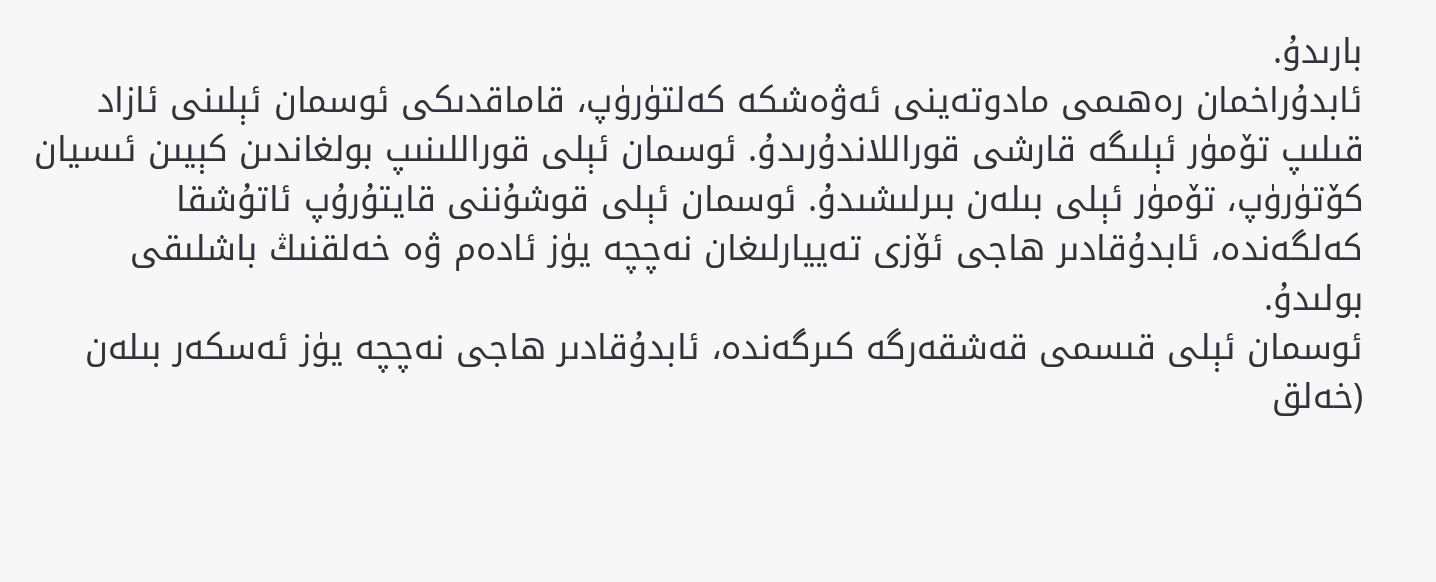بارىدۇ.
ئابدۇراخمان رەھىمى مادوتەينى ئەۋەشكە كەلتۈرۈپ، قاماقدىكى ئوسمان ئېلىنى ئازاد قىلىپ تۆمۈر ئېلىگە قارشى قوراللاندۇرىدۇ. ئوسمان ئېلى قوراللىنىپ بولغاندىن كېيىن ئىسيان كۆتۈرۈپ، تۆمۈر ئېلى بىلەن بىرلىشىدۇ. ئوسمان ئېلى قوشۇننى قايتۇرۇپ ئاتۇشقا كەلگەندە، ئابدۇقادىر ھاجى ئۆزى تەييارلىغان نەچچە يۈز ئادەم ۋە خەلقنىڭ باشلىقى بولىدۇ.
ئوسمان ئېلى قىسمى قەشقەرگە كىرگەندە، ئابدۇقادىر ھاجى نەچچە يۈز ئەسكەر بىلەن (خەلق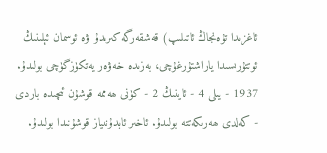ئاغزىدا تۇەنجاڭ ئاتىلىپ) قەشقەرگە كىرىدۇ ۋە ئوسمان ئېلىنىڭ ئوتتۇرىسىدا ياراشتۇرغۇچى، بەزىدە خەۋەر يەتكۈزگۈچى بولىدۇ. 1937 - يىلى 4 - ئاينىڭ 2 - كۈنى ھەممە قوشۇن ئىچىدە باردى - كەلدى ھەرىكەتتە بولىدۇ. ئاخىر ئابدۇنىياز قوشۇنىدا بولىدۇ.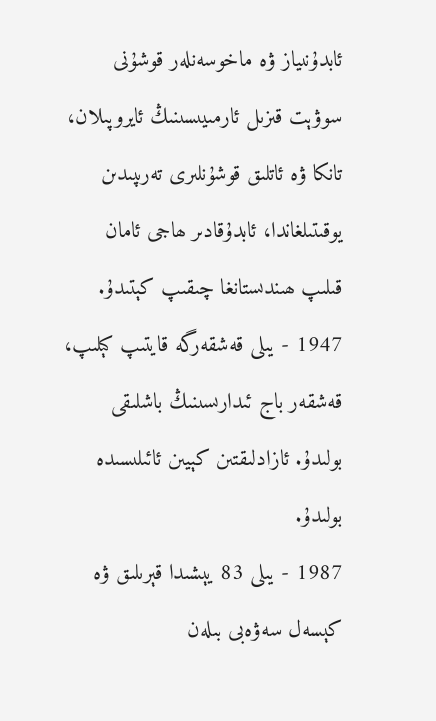ئابدۇنىياز ۋە ماخوسەنلەر قوشۇنى سوۋېت قىزىل ئارمىيىسىنىڭ ئايروپىلان، تانكا ۋە ئاتلىق قوشۇنلىرى تەرىپىدىن يوقىتىلغاندا، ئابدۇقادىر ھاجى ئامان قىلىپ ھىندىستانغا چىقىپ كېتىدۇ. 1947 - يىلى قەشقەرگە قايتىپ كېلىپ، قەشقەر باج ئىدارىسىنىڭ باشلىقى بولىدۇ. ئازادلىقتىن كېيىن ئائىلىسىدە بولىدۇ.
1987 - يىلى 83 يېشىدا قېرىلىق ۋە كېسەل سەۋەبى بىلەن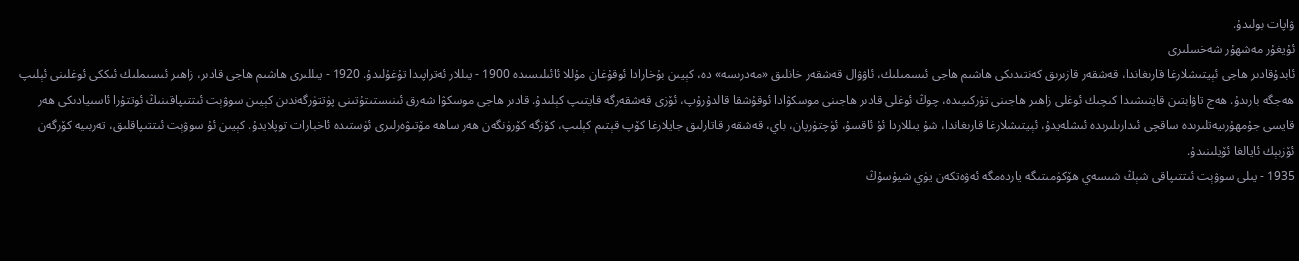ۋاپات بولىدۇ.
ئۇيغۇر مەشھۇر شەخسلىرى
ئابدۇقادىر ھاجى ئېيتىشلارغا قارىغاندا، قەشقەر قازىرىق كەنتىدىكى ھاشىم ھاجى ئىسمىلىك، ئاۋۋال قەشقەر خانلىق «مەدرىسە» دە، كېيىن بۇخارادا ئوقۇغان مۇللا ئائىلىسىدە 1900 - يىللار ئەتراپىدا تۇغۇلىدۇ. 1920 - يىللىرى ھاشىم ھاجى قادىر، زاھىر ئىسىملىك ئىككى ئوغلىنى ئېلىپ ھەجگە بارىدۇ. ھەج تاۋابتىن قايتىشىدا كىچىك ئوغلى زاھىر ھاجىنى تۈركىيىدە، چوڭ ئوغلى قادىر ھاجىنى موسكۋادا ئوقۇشقا قالدۇرۇپ، ئۆزى قەشقەرگە قايتىپ كېلىدۇ. قادىر ھاجى موسكۋا شەرق ئىنىستىتۇتىنى پۈتتۈرگەندىن كېيىن سوۋېت ئىتتىپاقىنىڭ ئوتتۇرا ئاسىيادىكى ھەر قايسى جۇمھۇرىيەتلىرىدە ساقچى ئىدارىلىرىدە ئىشلەيدۇ، ئېيتىشلارغا قارىغاندا، شۇ يىللاردا ئۇ ئاقسۇ، ئۈچتۈرپان، باي، قەشقەر قاتارلىق جايلارغا كۆپ قېتىم كېلىپ، كۆزگە كۆرۈنگەن ھەر ساھە مۆتىۋەرلىرى ئۈستىدە ئاخبارات توپلايدۇ. كېيىن ئۇ سوۋېت ئىتتىپاقلىق، تەربىيە كۆرگەن ئۆزبېك ئايالغا ئۆيلىنىدۇ.
1935 - يىلى سوۋېت ئىتتىپاقى شېڭ شىسەي ھۆكۈمىتىگە ياردەمگە ئەۋەتكەن يۈي شيۇسۇڭ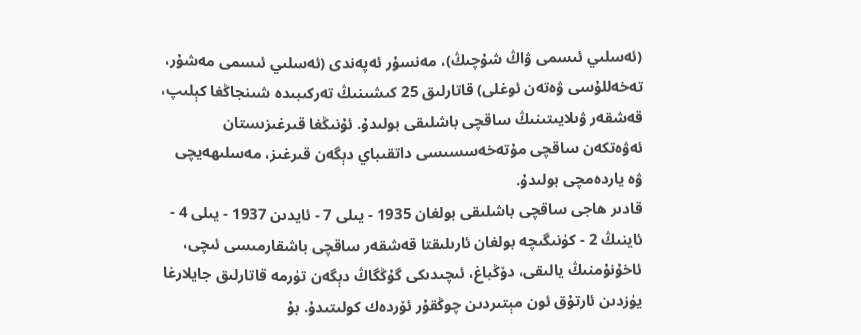(ئەسلىي ئىسمى ۋاڭ شۇچىڭ)، مەنسۇر ئەپەندى (ئەسلىي ئىسمى مەشۇر، تەخەللۇسى ۋەتەن ئوغلى) قاتارلىق 25 كىشىنىڭ تەركىبىدە شىنجاڭغا كېلىپ، قەشقەر ۋىلايىتىنىڭ ساقچى باشلىقى بولىدۇ. ئۇنىڭغا قىرغىزىستان ئەۋەتكەن ساقچى مۇتەخەسسىسى داتقىباي دېگەن قىرغىز، مەسلىھەيچى ۋە ياردەمچى بولىدۇ.
قادىر ھاجى ساقچى باشلىقى بولغان 1935 - يىلى 7 - ئايدىن 1937 - يىلى 4 - ئاينىڭ 2 - كۈنىگىچە بولغان ئارىلىقتا قەشقەر ساقچى باشقارمىسى ئىچى، ئاخۇنۇمنىڭ يالىقى، دۆڭباغ، ئىچىدىكى گۇڭگاڭ دېگەن تۈرمە قاتارلىق جايلارغا يۈزدىن ئارتۇق ئون مېتىردىن چوڭقۇر ئۆردەك كولىتىدۇ. بۇ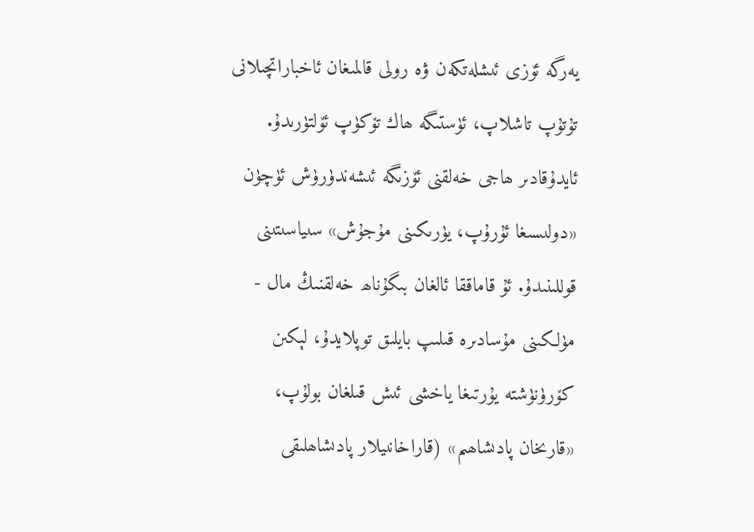يەرگە ئۆزى ئىشلەتكەن ۋە رولى قالمىغان ئاخباراتچىلانى تۇتۇپ تاشلاپ، ئۈستىگە ھاك تۆكۈپ ئۆلتۈرىدۇ.
ئايدۇقادىر ھاجى خەلقنى ئۆزىگە ئىشەندۈرۈش ئۈچۈن «دولىسىغا ئۇرۇپ، يۈرىكىنى مۇجۇش» سىياسىتىنى قوللىنىدۇ. ئۇ قاماققا ئالغان بىگۇناھ خەلقنىڭ مال - مۈلكىنى مۇسادىرە قىلىپ بايلىق توپلايدۇ، لېكىن كۆرۈنۈشتە يۇرتىغا ياخشى ئىش قىلغان بولۇپ، «قارىخان پادىشاھىم» (قاراخانىيلار پادىشاھلىقى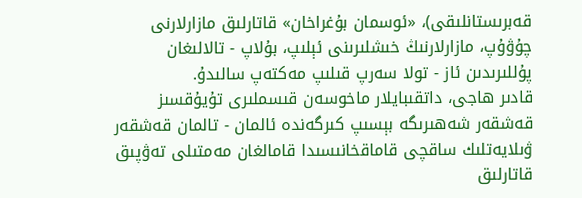قەبرىستانلىقى)، «ئوسمان بۇغراخان» قاتارلىق مازارلارنى چۇۋۇپ، مازارلارنىڭ خىشلىرىنى ئېلىپ، بۇلاپ - تالالىغان پۇللىرىدىن ئاز - تولا سەرپ قىلىپ مەكتەپ سالىدۇ.
قادىر ھاجى، داتقىبايلار ماخوسەن قىسملىرى تۇيۇقسىز قەشقەر شەھىرىگە بېسىپ كىرگەندە ئالمان - تالمان قەشقەر ۋىلايەتلىك ساقچى قاماقخانىسىدا قامالغان مەمتىلى تەۋپىق قاتارلىق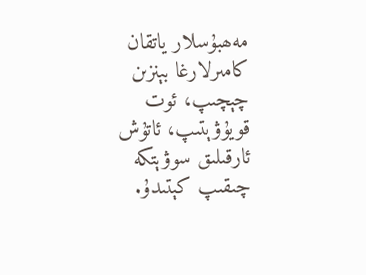مەھبۇسلار ياتقان كامىرلارغا بېنزىن چېچىپ، ئوت قويۇۋېتىپ، ئاتۇش ئارقىلىق سوۋېتكە چىقىپ كېتىدۇ.